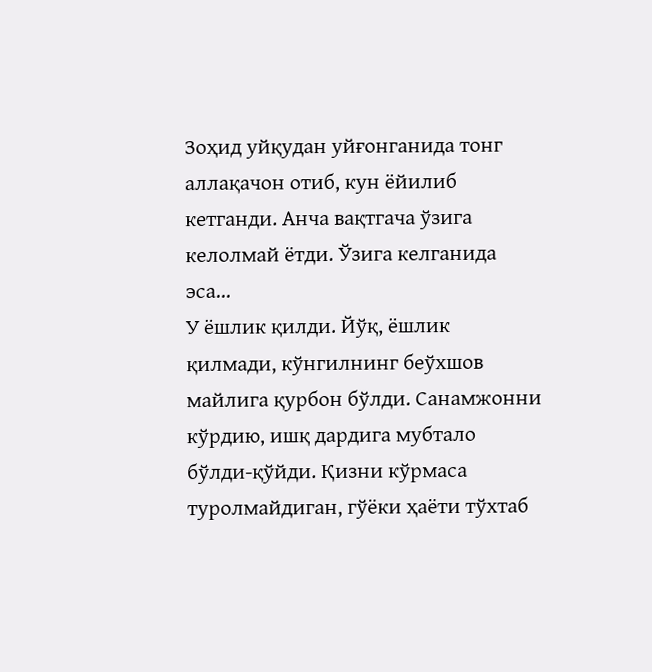Зоҳид уйқудан уйғонганида тонг аллақачон отиб, кун ёйилиб кетганди. Анча вақтгача ўзига келолмай ётди. Ўзига келганида эса...
У ёшлик қилди. Йўқ, ёшлик қилмади, кўнгилнинг беўхшов майлига қурбон бўлди. Санамжонни кўрдию, ишқ дардига мубтало бўлди-қўйди. Қизни кўрмаса туролмайдиган, гўёки ҳаёти тўхтаб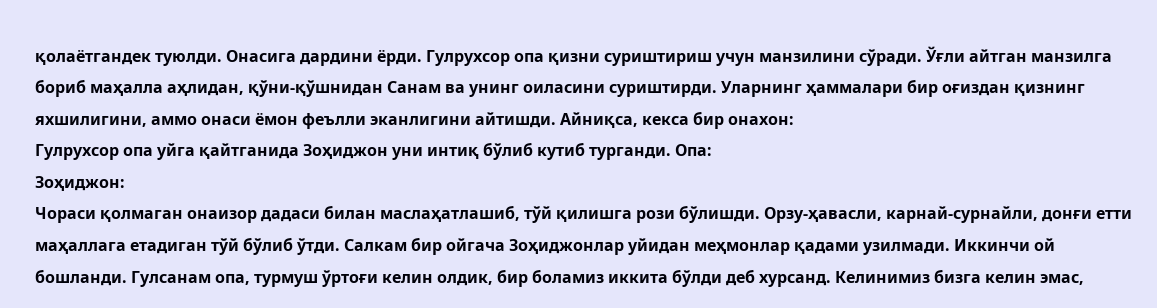қолаётгандек туюлди. Онасига дардини ёрди. Гулрухсор опа қизни суриштириш учун манзилини сўради. Ўғли айтган манзилга бориб маҳалла аҳлидан, қўни-қўшнидан Санам ва унинг оиласини суриштирди. Уларнинг ҳаммалари бир оғиздан қизнинг яхшилигини, аммо онаси ёмон феълли эканлигини айтишди. Айниқса, кекса бир онахон:
Гулрухсор опа уйга қайтганида Зоҳиджон уни интиқ бўлиб кутиб турганди. Опа:
Зоҳиджон:
Чораси қолмаган онаизор дадаси билан маслаҳатлашиб, тўй қилишга рози бўлишди. Орзу-ҳавасли, карнай-сурнайли, донғи етти маҳаллага етадиган тўй бўлиб ўтди. Салкам бир ойгача Зоҳиджонлар уйидан меҳмонлар қадами узилмади. Иккинчи ой бошланди. Гулсанам опа, турмуш ўртоғи келин олдик, бир боламиз иккита бўлди деб хурсанд. Келинимиз бизга келин эмас,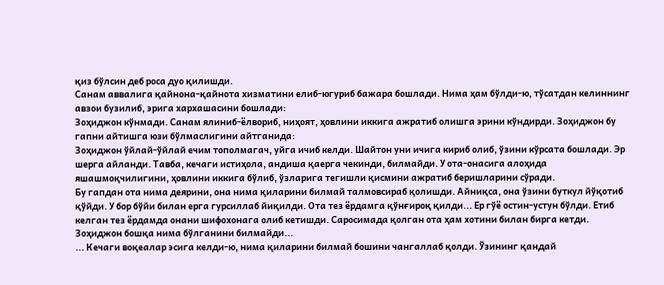қиз бўлсин деб роса дуо қилишди.
Санам аввалига қайнона-қайнота хизматини елиб-югуриб бажара бошлади. Нима ҳам бўлди-ю, тўсатдан келиннинг авзои бузилиб, эрига хархашасини бошлади:
Зоҳиджон кўнмади. Санам ялиниб-ёлвориб, ниҳоят, ҳовлини иккига ажратиб олишга эрини кўндирди. Зоҳиджон бу гапни айтишга юзи бўлмаслигини айтганида:
Зоҳиджон ўйлай-ўйлай ечим тополмагач, уйга ичиб келди. Шайтон уни ичига кириб олиб, ўзини кўрсата бошлади. Эр шерга айланди. Тавба, кечаги истиҳола, андиша қаерга чекинди, билмайди. У ота-онасига алоҳида яшашмоқчилигини, ҳовлини иккига бўлиб, ўзларига тегишли қисмини ажратиб беришларини сўради.
Бу гапдан ота нима деярини, она нима қиларини билмай талмовсираб қолишди. Айниқса, она ўзини буткул йўқотиб қўйди. У бор бўйи билан ерга гурсиллаб йиқилди. Ота тез ёрдамга қўнғироқ қилди... Ер гўё остин-устун бўлди. Етиб келган тез ёрдамда онани шифохонага олиб кетишди. Саросимада қолган ота ҳам хотини билан бирга кетди. Зоҳиджон бошқа нима бўлганини билмайди...
... Кечаги воқеалар эсига келди-ю, нима қиларини билмай бошини чангаллаб қолди. Ўзининг қандай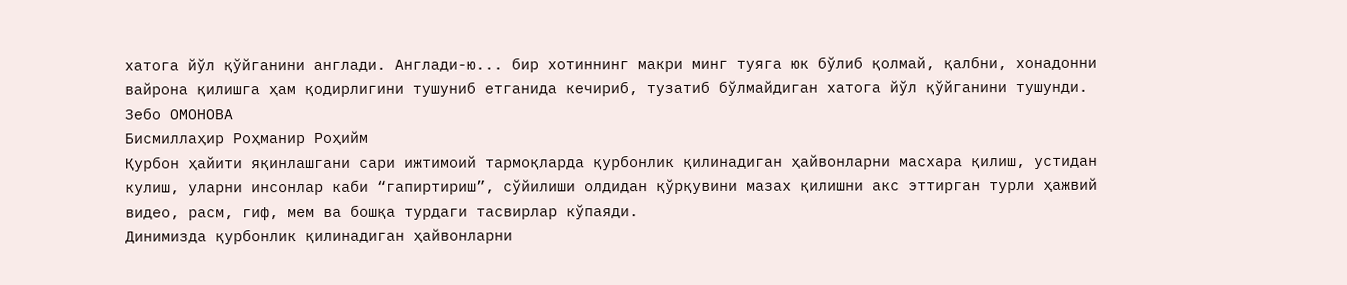хатога йўл қўйганини англади. Англади-ю... бир хотиннинг макри минг туяга юк бўлиб қолмай, қалбни, хонадонни вайрона қилишга ҳам қодирлигини тушуниб етганида кечириб, тузатиб бўлмайдиган хатога йўл қўйганини тушунди.
Зебо ОМОНОВА
Бисмиллаҳир Роҳманир Роҳийм
Қурбон ҳайити яқинлашгани сари ижтимоий тармоқларда қурбонлик қилинадиган ҳайвонларни масхара қилиш, устидан кулиш, уларни инсонлар каби “гапиртириш”, сўйилиши олдидан қўрқувини мазах қилишни акс эттирган турли ҳажвий видео, расм, гиф, мем ва бошқа турдаги тасвирлар кўпаяди.
Динимизда қурбонлик қилинадиган ҳайвонларни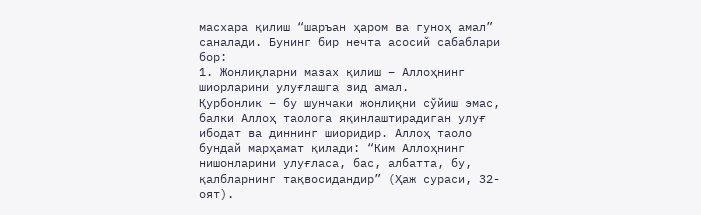масхара қилиш “шаръан ҳаром ва гуноҳ амал” саналади. Бунинг бир нечта асосий сабаблари бор:
1. Жонлиқларни мазах қилиш – Аллоҳнинг шиорларини улуғлашга зид амал.
Қурбонлик – бу шунчаки жонлиқни сўйиш эмас, балки Аллоҳ таолога яқинлаштирадиган улуғ ибодат ва диннинг шиоридир. Аллоҳ таоло бундай марҳамат қилади: “Ким Аллоҳнинг нишонларини улуғласа, бас, албатта, бу, қалбларнинг тақвосидандир” (Ҳаж сураси, 32-оят).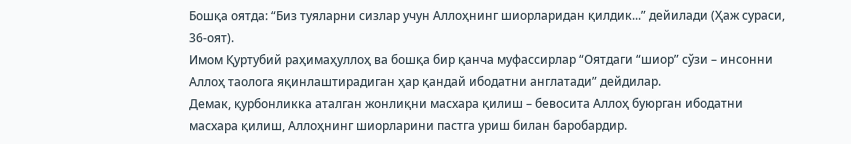Бошқа оятда: “Биз туяларни сизлар учун Аллоҳнинг шиорларидан қилдик...” дейилади (Ҳаж сураси, 36-оят).
Имом Қуртубий раҳимаҳуллоҳ ва бошқа бир қанча муфассирлар “Оятдаги “шиор” сўзи – инсонни Аллоҳ таолога яқинлаштирадиган ҳар қандай ибодатни англатади” дейдилар.
Демак, қурбонликка аталган жонлиқни масхара қилиш – бевосита Аллоҳ буюрган ибодатни масхара қилиш, Аллоҳнинг шиорларини пастга уриш билан баробардир.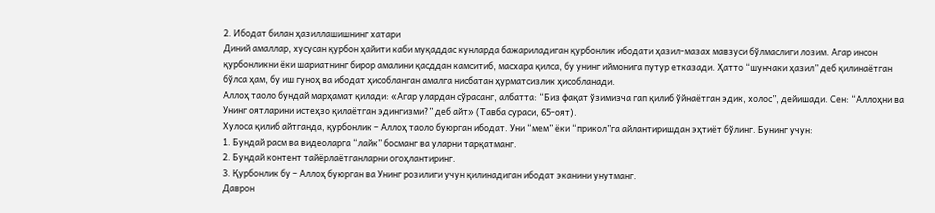2. Ибодат билан ҳазиллашишнинг хатари
Диний амаллар, хусусан қурбон ҳайити каби муқаддас кунларда бажариладиган қурбонлик ибодати ҳазил-мазах мавзуси бўлмаслиги лозим. Агар инсон қурбонликни ёки шариатнинг бирор амалини қасддан камситиб, масхара қилса, бу унинг иймонига путур етказади. Ҳатто “шунчаки ҳазил” деб қилинаётган бўлса ҳам, бу иш гуноҳ ва ибодат ҳисобланган амалга нисбатан ҳурматсизлик ҳисобланади.
Аллоҳ таоло бундай марҳамат қилади: «Агар улардан сўрасанг, албатта: “Биз фақат ўзимизча гап қилиб ўйнаётган эдик, холос”, дейишади. Сен: “Аллоҳни ва Унинг оятларини истеҳзо қилаётган эдингизми?” деб айт» (Тавба сураси, 65-оят).
Хулоса қилиб айтганда, қурбонлик – Аллоҳ таоло буюрган ибодат. Уни “мем” ёки “прикол”га айлантиришдан эҳтиёт бўлинг. Бунинг учун:
1. Бундай расм ва видеоларга “лайк” босманг ва уларни тарқатманг.
2. Бундай контент тайёрлаётганларни огоҳлантиринг.
3. Қурбонлик бу – Аллоҳ буюрган ва Унинг розилиги учун қилинадиган ибодат эканини унутманг.
Даврон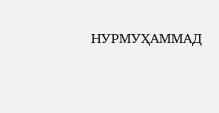НУРМУҲАММАД